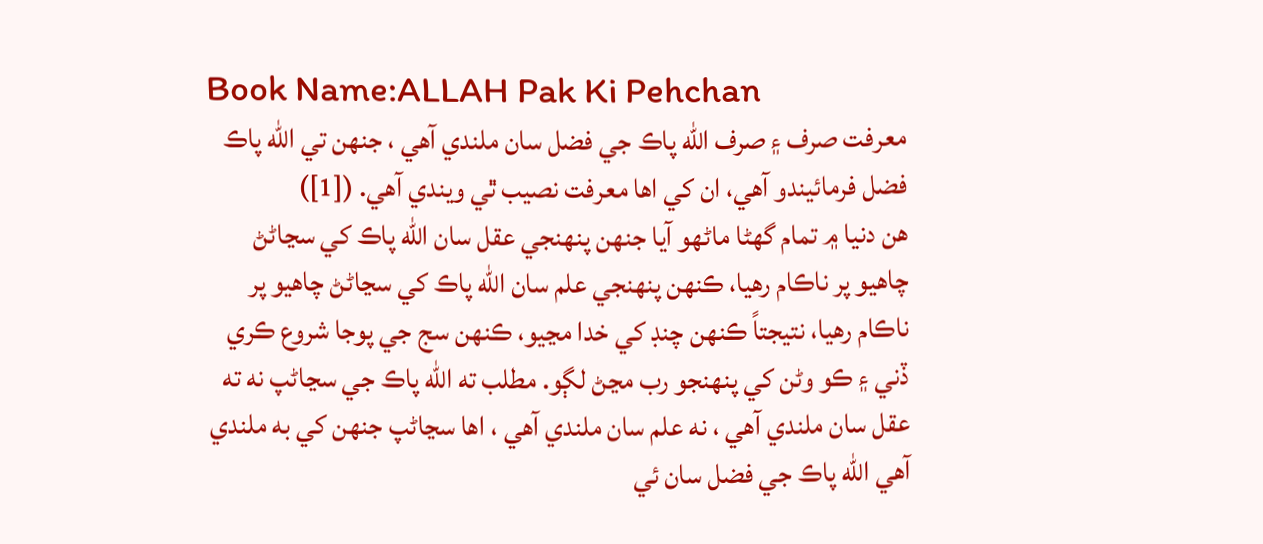Book Name:ALLAH Pak Ki Pehchan
معرفت صرف ۽ صرف الله پاڪ جي فضل سان ملندي آهي ، جنهن تي الله پاڪ فضل فرمائيندو آهي، ان کي اها معرفت نصيب ٿي ويندي آهي. ([1])
هن دنيا ۾ تمام گهڻا ماڻهو آيا جنهن پنهنجي عقل سان الله پاڪ کي سڃاڻڻ چاهيو پر ناڪام رهيا، ڪنهن پنهنجي علم سان الله پاڪ کي سڃاڻڻ چاهيو پر ناڪام رهيا، نتيجتاً ڪنهن چنڊ کي خدا مڃيو، ڪنهن سج جي پوجا شروع ڪري ڏني ۽ ڪو وڻن کي پنهنجو رب مڃڻ لڳو. مطلب ته الله پاڪ جي سڃاڻپ نه ته عقل سان ملندي آهي ، نه علم سان ملندي آهي ، اها سڃاڻپ جنهن کي به ملندي آهي الله پاڪ جي فضل سان ئي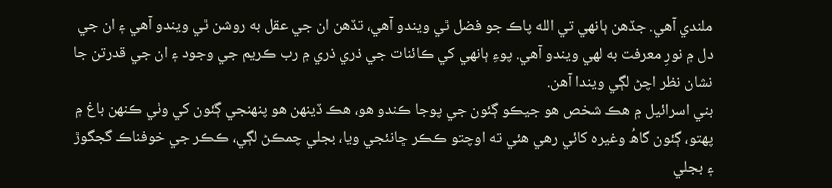ملندي آهي. جڏهن ٻانهي تي الله پاڪ جو فضل ٿي ويندو آهي، تڏهن ان جي عقل به روشن ٿي ويندو آهي ۽ ان جي دل ۾ نورِ معرفت به لهي ويندو آهي. پوءِ ٻانهي کي ڪائنات جي ذري ذري ۾ رب ڪريم جي وجود ۽ ان جي قدرتن جا نشان نظر اچڻ لڳي ويندا آهن.
بني اسرائيل ۾ هڪ شخص هو جيڪو ڳئون جي پوجا ڪندو هو، هڪ ڏينهن هو پنهنجي ڳئون کي وٺي ڪنهن باغ ۾ پهتو، ڳئون گاھُ وغيره کائي رهي هئي ته اوچتو ڪڪر ڇانئجي ويا، بجلي چمڪڻ لڳي، ڪڪر جي خوفناڪ گجگوڙ ۽ بجلي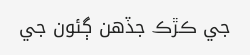جي ڪڙڪ جڏهن ڳئون جي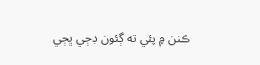ڪنن ۾ پئي ته ڳئون ڊڄي ڀڄي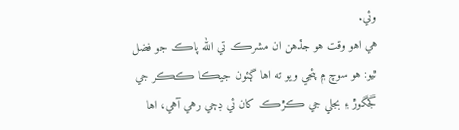وئي.
هي اهو وقت هو جڏهن ان مشرڪ تي الله پاڪ جو فضل ٿيو: هو سوچ ۾ پئجي ويو ته اها ڳئون جيڪا ڪڪر جي گجگوڙ ۽ بجلي جي ڪڙڪ کان ئي ڊڄي رهي آهي، اها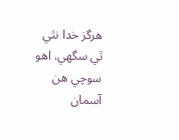هرگز خدا نٿي ٿي سگهي. اهو سوچي هن آسمان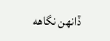ڏانهن نگاهه